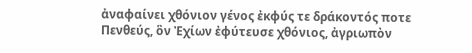ἀναφαίνει χθόνιον γένος ἐκφύς τε δράκοντός ποτε Πενθεύς, ὃν Ἐχίων ἐφύτευσε χθόνιος, ἀγριωπὸν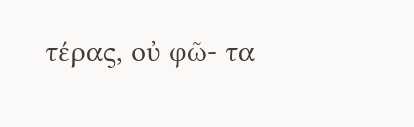τέρας, οὐ φῶ- τα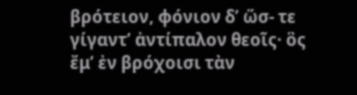βρότειον, φόνιον δʼ ὥσ- τε γίγαντʼ ἀντίπαλον θεοῖς· ὃς ἔμʼ ἐν βρόχοισι τὰν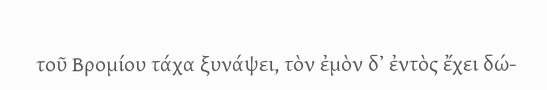τοῦ Βρομίου τάχα ξυνάψει, τὸν ἐμὸν δʼ ἐντὸς ἔχει δώ-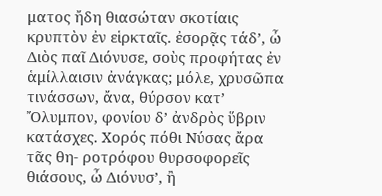ματος ἤδη θιασώταν σκοτίαις κρυπτὸν ἐν εἱρκταῖς. ἐσορᾷς τάδʼ, ὦ Διὸς παῖ Διόνυσε, σοὺς προφήτας ἐν ἁμίλλαισιν ἀνάγκας; μόλε, χρυσῶπα τινάσσων, ἄνα, θύρσον κατʼ Ὄλυμπον, φονίου δʼ ἀνδρὸς ὕβριν κατάσχες. Χορός πόθι Νύσας ἄρα τᾶς θη- ροτρόφου θυρσοφορεῖς θιάσους, ὦ Διόνυσʼ, ἢ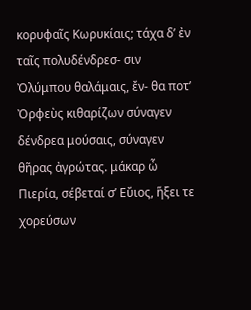κορυφαῖς Κωρυκίαις; τάχα δʼ ἐν ταῖς πολυδένδρεσ- σιν Ὀλύμπου θαλάμαις, ἔν- θα ποτʼ Ὀρφεὺς κιθαρίζων σύναγεν δένδρεα μούσαις, σύναγεν θῆρας ἀγρώτας. μάκαρ ὦ Πιερία, σέβεταί σʼ Εὔιος, ἥξει τε χορεύσων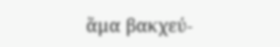ἅμα βακχεύ-